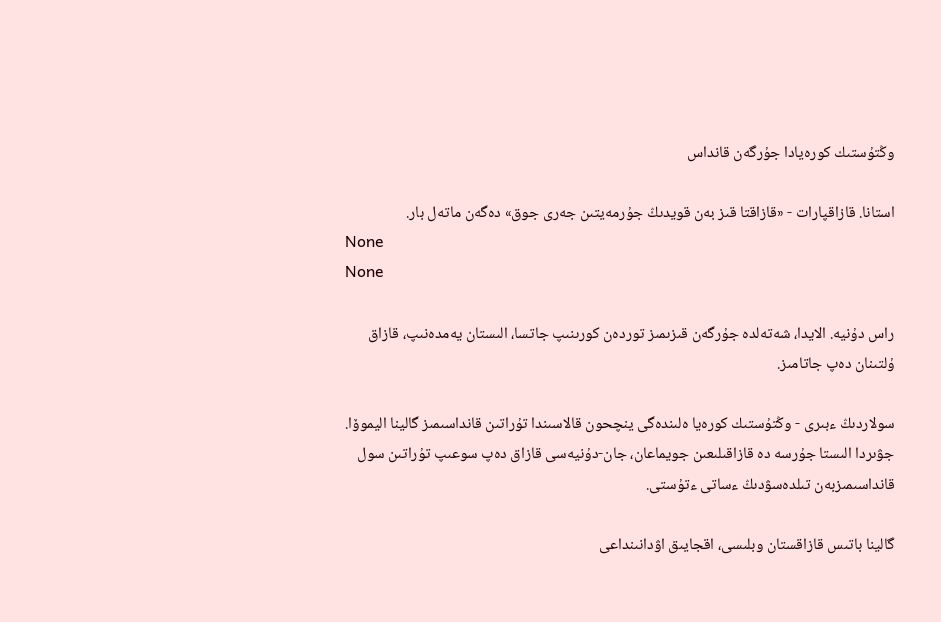وڭتۇستىك كورەيادا جۇرگەن قانداس

استانا. قازاقپارات - «قازاقتا قىز بەن قويدىڭ جۇرمەيتىن جەرى جوق» دەگەن ماتەل بار.
None
None

راس دۇنيە. الايدا، شەتەلدە جۇرگەن قىزىمىز توردەن كورىنىپ جاتسا، الىستان يەمدەنىپ، قازاق ۇلتىنان دەپ جاتامىز.

سولاردىڭ ءبىرى - وڭتۇستىك كورەيا ەلىندەگى ينچحون قالاسىندا تۇراتىن قانداسىمىز گالينا اليموۆا. جۋىردا الىستا جۇرسە دە قازاقىلىعىن جويماعان، جان-دۇنيەسى قازاق دەپ سوعىپ تۇراتىن سول قانداسىمىزبەن تىلدەسۋدىڭ ءساتى ءتۇستى.

گالينا باتىس قازاقستان وبلىسى، اقجايىق اۋدانىنداعى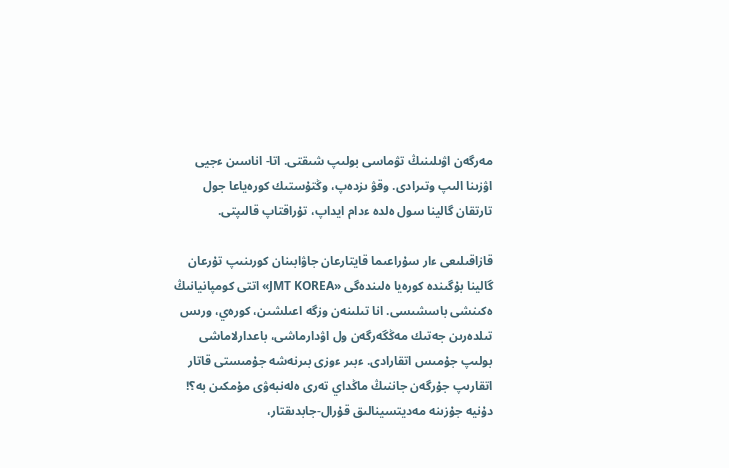مەرگەن اۋىلىنىڭ تۋماسى بولىپ شىقتى. اتا- اناسىن ءجيى اۋزىنا الىپ وتىرادى. وقۋ ىزدەپ، وڭتۇستىك كورەياعا جول تارتقان گالينا سول ەلدە ءدام ايداپ، تۇراقتاپ قالىپتى.

قازاقىلىعى ءار سۇراعىما قايتارعان جاۋابىنان كورىنىپ تۇرعان گالينا بۇگىندە كورەيا ەلىندەگى «JMT KOREA» اتتى كومپانيانىڭ ەكىنشى باسشىسى. انا تىلىنەن وزگە اعىلشىن، كورەي، ورىس تىلدەرىن جەتىك مەڭگەرگەن ول اۋدارماشى، باعدارلاماشى بولىپ جۇمىس اتقارادى. ءبىر ءوزى بىرنەشە جۇمىستى قاتار اتقارىپ جۇرگەن جاننىڭ ماڭداي تەرى ەلەنبەۋى مۇمكىن بە؟! دۇنيە جۇزىنە مەديتسينالىق قۇرال-جابدىقتار،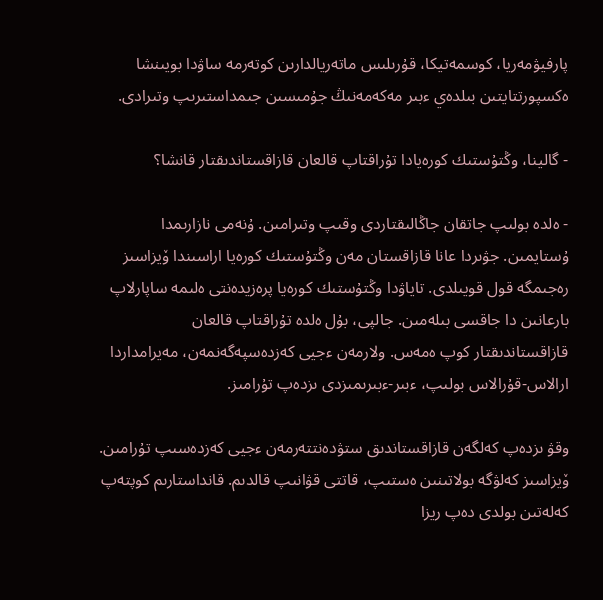پارفيۋمەريا، كوسمەتيكا، قۇرىلىس ماتەريالدارىن كوتەرمە ساۋدا بويىنشا ەكسپورتتايتىن بىلدەي ءبىر مەكەمەنىڭ جۇمىسىن جىمداستىرىپ وتىرادى.

- گالينا، وڭتۇستىك كورەيادا تۇراقتاپ قالعان قازاقستاندىقتار قانشا؟

- ەلدە بولىپ جاتقان جاڭالىقتاردى وقىپ وتىرامىن. ۇنەمى نازارىمدا ۇستايمىن. جۋىردا عانا قازاقستان مەن وڭتۇستىك كورەيا اراسىندا ۆيزاسىز رەجىمگە قول قويىلدى. تاياۋدا وڭتۇستىك كورەيا پرەزيدەنتى ەلىمە ساپارلاپ بارعانىن دا جاقسى بىلەمىن. جالپى، بۇل ەلدە تۇراقتاپ قالعان قازاقستاندىقتار كوپ ەمەس. ولارمەن ءجيى كەزدەسپەگەنمەن، مەيرامداردا ارالاس-قۇرالاس بولىپ، ءبىر-ءبىرىمىزدى ىزدەپ تۇرامىز.

وقۋ ىزدەپ كەلگەن قازاقستاندىق ستۋدەنتتەرمەن ءجيى كەزدەسىپ تۇرامىن. ۆيزاسىز كەلۋگە بولاتىنىن ەستىپ، قاتتى قۋانىپ قالدىم. قانداستارىم كوپتەپ كەلەتىن بولدى دەپ ريزا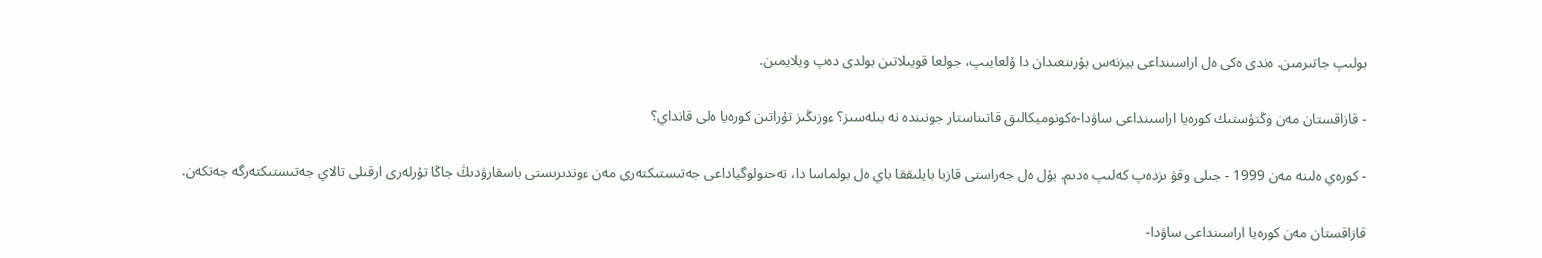بولىپ جاتىرمىن. ەندى ەكى ەل اراسىنداعى بيزنەس بۇرىنعىدان دا ۇلعايىپ، جولعا قويىلاتىن بولدى دەپ ويلايمىن.

- قازاقستان مەن وڭتۇستىك كورەيا اراسىنداعى ساۋدا-ەكونوميكالىق قاتىناستار جونىندە نە بىلەسىز؟ ءوزىڭىز تۇراتىن كورەيا ەلى قانداي؟

- كورەي ەلىنە مەن 1999 - جىلى وقۋ ىزدەپ كەلىپ ەدىم. بۇل ەل جەراستى قازبا بايلىققا باي ەل بولماسا دا، تەحنولوگياداعى جەتىستىكتەرى مەن ءوندىرىستى باسقارۋدىڭ جاڭا تۇرلەرى ارقىلى تالاي جەتىستىكتەرگە جەتكەن.

قازاقستان مەن كورەيا اراسىنداعى ساۋدا-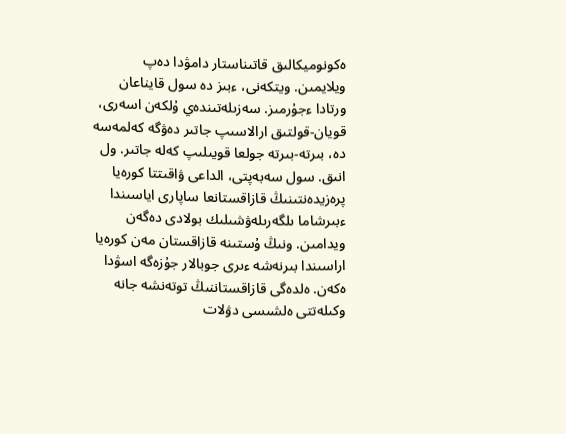ەكونوميكالىق قاتىناستار دامۋدا دەپ ويلايمىن. ويتكەنى، ءبىز دە سول قايناعان ورتادا ءجۇرمىز. سەزىلەتىندەي ۇلكەن اسەرى، قويان-قولتىق ارالاسىپ جاتىر دەۋگە كەلمەسە دە، بىرتە-بىرتە جولعا قويىلىپ كەلە جاتىر. ول انىق. سول سەبەپتى، الداعى ۋاقىتتا كورەيا پرەزيدەنتىنىڭ قازاقستانعا ساپارى اياسىندا ءبىرشاما ىلگەرىلەۋشىلىك بولادى دەگەن ويدامىن. ونىڭ ۇستىنە قازاقستان مەن كورەيا اراسىندا بىرنەشە ءىرى جوبالار جۇزەگە اسۋدا ەكەن. ەلدەگى قازاقستاننىڭ توتەنشە جانە وكىلەتتى ەلشىسى دۋلات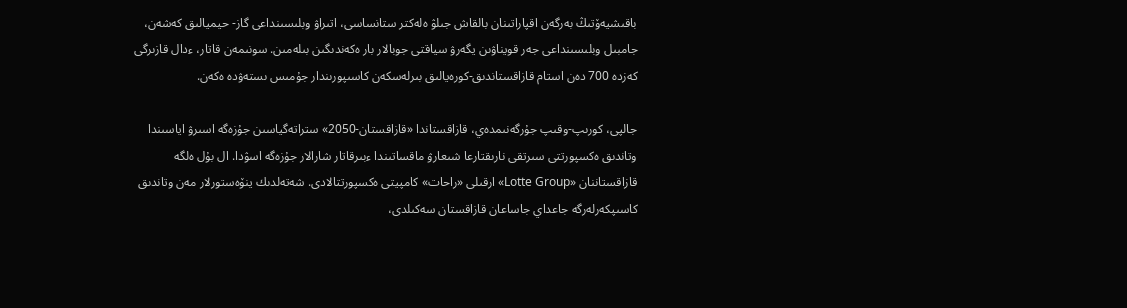باقىشيەۆتىڭ بەرگەن اقپاراتىنان بالقاش جىلۋ ەلەكتر ستانساسى، اتىراۋ وبلىسىنداعى گاز- حيميالىق كەشەن، جامبىل وبلىسىنداعى جەر قويناۋىن يگەرۋ سياقتى جوبالار بار ەكەندىگىن بىلەمىن. سونىمەن قاتار، ءدال قازىرگى كەزدە 700 دەن استام قازاقستاندىق-كورەيالىق بىرلەسكەن كاسىپورىندار جۇمىس ىستەۋدە ەكەن.

جالپى، كورىپ-وقىپ جۇرگەنىمدەي، قازاقستاندا «قازاقستان-2050» ستراتەگياسىن جۇزەگە اسىرۋ اياسىندا وتاندىق ەكسپورتتى سىرتقى نارىقتارعا شىعارۋ ماقساتىندا ءبىرقاتار شارالار جۇزەگە اسۋدا. ال بۇل ەلگە قازاقستاننان «Lotte Group» ارقىلى «راحات» كامپيتى ەكسپورتتالادى. شەتەلدىك ينۆەستورلار مەن وتاندىق كاسىپكەرلەرگە جاعداي جاساعان قازاقستان سەكىلدى،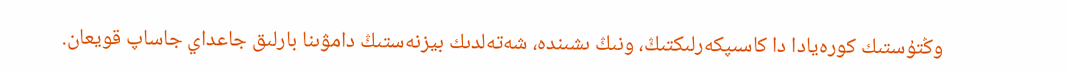وڭتۇستىك كورەيادا دا كاسىپكەرلىكتىڭ، ونىڭ ىشىندە، شەتەلدىك بيزنەستىڭ دامۋىنا بارلىق جاعداي جاساپ قويعان.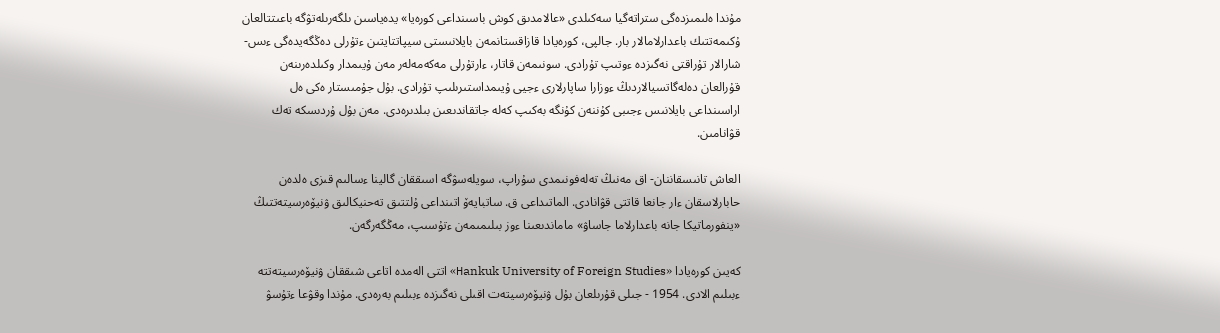مۇندا ەلىمىزدەگى ستراتەگيا سەكىلدى «عالامدىق كوش باسىنداعى كورەيا» يدەياسىن ىلگەرىلەتۋگە باعىتتالعان ۇكىمەتتىك باعدارلامالار بار. جالپى، كورەيادا قازاقستانمەن بايلانىستى سيپاتتايتىن ءتۇرلى دەڭگەيدەگى ءىس-شارالار تۇراقتى نەگىزدە ءوتىپ تۇرادى. سونىمەن قاتار، ءارتۇرلى مەكەمەلەر مەن ۇيىمدار وكىلدەرىنەن قۇرالعان دەلەگاتسيالاردىڭ ءوزارا ساپارلارى ءجيى ۇيىمداستىرىلىپ تۇرادى. بۇل جۇمىستار ەكى ەل اراسىنداعى بايلانىس ءجىبى كۇننەن كۇنگە بەكىپ كەلە جاتقاندىعىن بىلدىرەدى. مەن بۇل ۇردىسكە تەك قۋانامىن.

العاش تانىسقاننان- اق مەنىڭ تەلەفونىمدى سۇراپ، سويلەسۋگە اسىققان گالينا ءسالىم قىزى ەلدەن حابارلاسقان ءار جانعا قاتتى قۋانادى. الماتىداعى ق. ساتبايەۆ اتىنداعى ۇلتتىق تەحنيكالىق ۋنيۆەرسيتەتتىڭ «ينفورماتيكا جانە باعدارلاما جاساۋ» ماماندىعىنا ءوز بىلىمىمەن ءتۇسىپ، مەڭگەرگەن.

كەيىن كورەيادا «Hаnkuk University of Foreign Studies» اتتى الەمدە اتاعى شىققان ۋنيۆەرسيتەتتە ءبىلىم الادى. 1954 - جىلى قۇرىلعان بۇل ۋنيۆەرسيتەت اقىلى نەگىزدە ءبىلىم بەرەدى. مۇندا وقۋعا ءتۇسۋ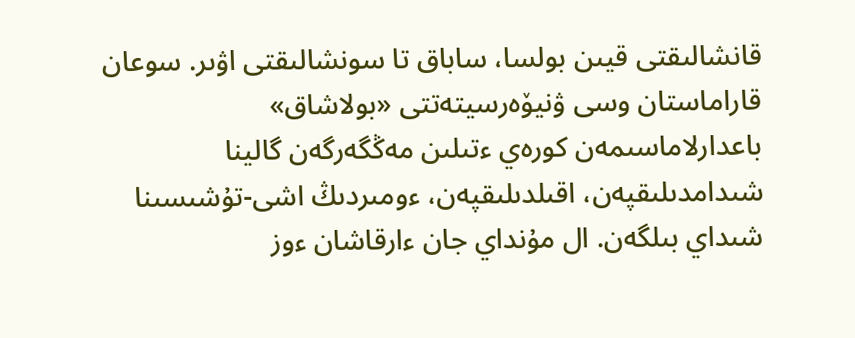قانشالىقتى قيىن بولسا، ساباق تا سونشالىقتى اۋىر. سوعان قاراماستان وسى ۋنيۆەرسيتەتتى «بولاشاق» باعدارلاماسىمەن كورەي ءتىلىن مەڭگەرگەن گالينا شىدامدىلىقپەن، اقىلدىلىقپەن، ءومىردىڭ اشى-تۇشىسىنا شىداي بىلگەن. ال مۇنداي جان ءارقاشان ءوز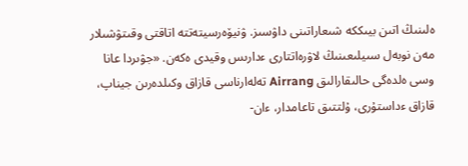ەلىنىڭ اتىن بيىككە شىعاراتىنى داۋسىز. ۋنيۆەرسيتەتتە اتاقتى وقىتۋشىلار مەن نوبەل سىيلىعىنىڭ لاۋرەاتتارى ءدارىس وقيدى ەكەن. «جۋىردا عانا وسى ەلدەگى حالىقارالىق Airrang تەلەارناسى قازاق وكىلدەرىن جيناپ، قازاق ءداستۇرى، ۇلتتىق تاعامدار، ءان-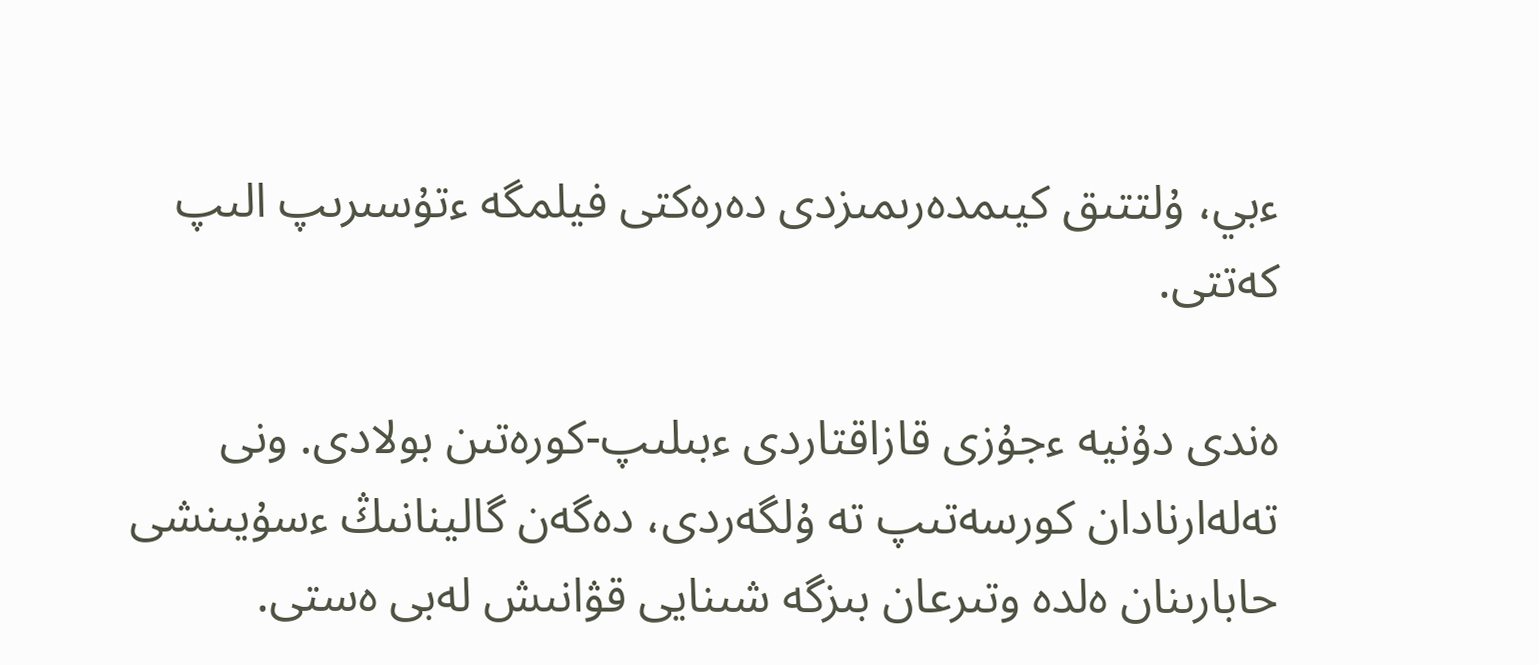ءبي، ۇلتتىق كيىمدەرىمىزدى دەرەكتى فيلمگە ءتۇسىرىپ الىپ كەتتى.

ەندى دۇنيە ءجۇزى قازاقتاردى ءبىلىپ-كورەتىن بولادى. ونى تەلەارنادان كورسەتىپ تە ۇلگەردى، دەگەن گالينانىڭ ءسۇيىنشى حابارىنان ەلدە وتىرعان بىزگە شىنايى قۋانىش لەبى ەستى.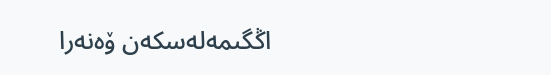اڭگىمەلەسكەن ۆەنەرا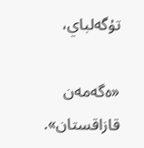تۇگەلباي،

«ەگەمەن قازاقستان».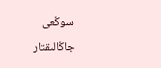سوڭعى جاڭالىقتار